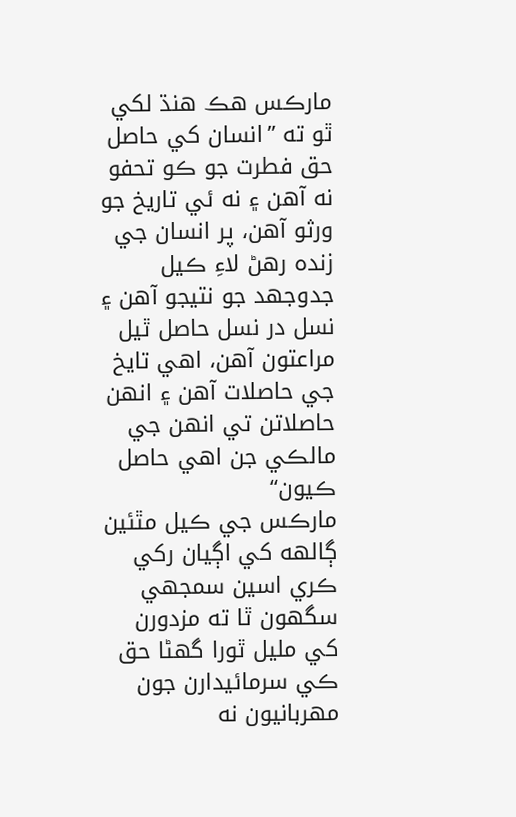مارڪس هڪ هنڌ لکي ٿو ته ”انسان کي حاصل حق فطرت جو ڪو تحفو نه آهن ۽ نه ئي تاريخ جو ورثو آهن، پر انسان جي زنده رهڻ لاءِ ڪيل جدوجهد جو نتيجو آهن ۽ نسل در نسل حاصل ٿيل مراعتون آهن، اهي تايخ جي حاصلات آهن ۽ انهن حاصلاتن تي انهن جي مالڪي جن اهي حاصل ڪيون“
مارڪس جي ڪيل مٿئين ڳالهه کي اڳيان رکي ڪري اسين سمجهي سگهون ٿا ته مزدورن کي مليل ٿورا گهڻا حق ڪي سرمائيدارن جون مهربانيون نه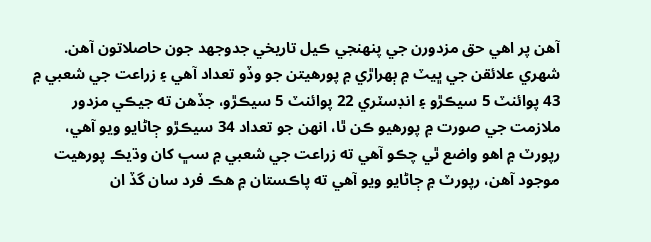آهن پر اهي حق مزدورن جي پنهنجي ڪيل تاريخي جدوجهد جون حاصلاتون آهن.
شهري علائقن جي ڀيٽ ۾ ٻهراڙي ۾ پورهيتن جو وڏو تعداد آهي ۽ زراعت جي شعبي ۾ 43 پوائنٽ 5 سيڪڙو ۽ انڊسٽري 22 پوائنٽ 5 سيڪڙو، جڏهن ته جيڪي مزدور ملازمت جي صورت ۾ پورهيو ڪن ٿا، انهن جو تعداد 34 سيڪڙو ڄاڻايو ويو آهي، رپورٽ ۾ اهو واضع ٿي چڪو آهي ته زراعت جي شعبي ۾ سڀ کان وڌيڪ پورهيت موجود آهن، رپورٽ ۾ ڄاڻايو ويو آهي ته پاڪستان ۾ هڪ فرد سان گڏ ان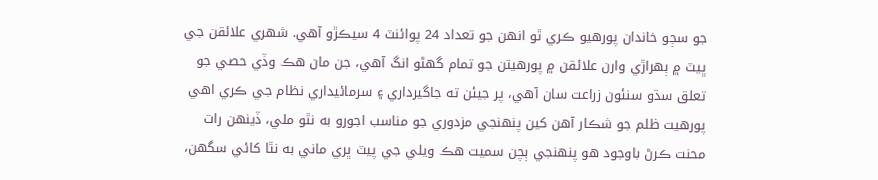جو سڄو خاندان پورهيو ڪري ٿو انهن جو تعداد 24 پوائنٽ 4 سيڪڙو آهي. شهري علائقن جي ڀيٽ ۾ ٻهراڙي وارن علائقن ۾ پورهيتن جو تمام گهڻو انگ آهي، جن مان هڪ وڏي حصي جو تعلق سڌو سنئون زراعت سان آهي، پر جيئن ته جاگيرداري ۽ سرمائيداري نظام جي ڪري اهي پورهيت ظلم جو شڪار آهن کين پنهنجي مزدوري جو مناسب اجورو به نٿو ملي، ڏينهن رات محنت ڪرڻ باوجود هو پنهنجي ٻچن سميت هڪ ويلي جي پيٽ ڀري ماني به نٿا کائي سگهن،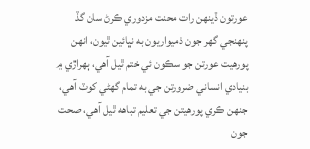عورتون ڏينهن رات محنت مزدوري ڪرڻ سان گڏ پنهنجي گهر جون ذميواريون به نڀائين ٿيون، انهن پورهيت عورتن جو سڪون ئي ختم ٿيل آهي، ٻهراڙي ۾ بنيادي انساني ضرورتن جي به تمام گهڻي کوٽ آهي، جنهن ڪري پورهيتن جي تعليم تباهه ٿيل آهي، صحت جون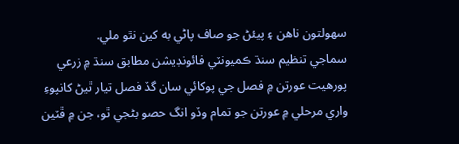سهولتون ناهن ۽ پيئڻ جو صاف پاڻي به کين نٿو ملي.
سماجي تنظيم سنڌ ڪميونٽي فائونڊيشن مطابق سنڌ ۾ زرعي پورهيت عورتن ۾ فصل جي پوکائي سان گڏ فصل تيار ٿيڻ کانپوءِ واري مرحلي ۾ عورتن جو تمام وڏو انگ حصو بڻجي ٿو، جن ۾ ڦٽين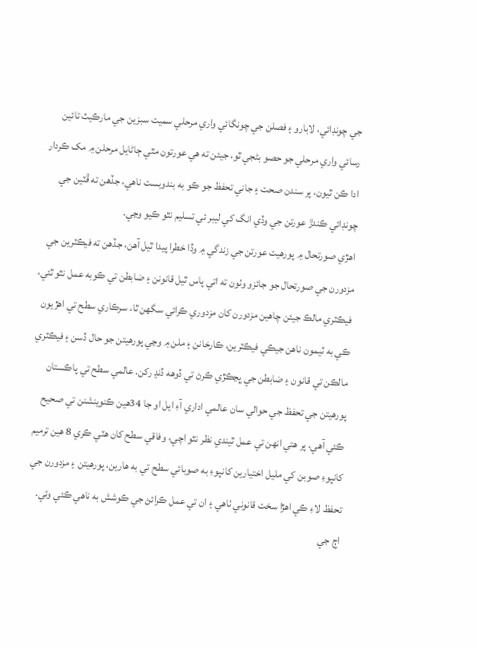جي چونڊائي، لابارو ۽ فصلن جي چونگائي واري مرحلي سميت سبزين جي مارڪيٽ تائين رسائي واري مرحلي جو حصو بڻجي ٿو، جيئن ته هي عورتون مٿي ڄاڻايل مرحلن ۾ مک ڪردار ادا ڪن ٿيون، پر سندن صحت ۽ جاني تحفظ جو ڪو به بندوبست ناهي، جڏهن ته ڦٽين جي چونڊائي ڪندڙ عورتن جي وڏي انگ کي ليبر ئي تسليم نٿو ڪيو وڃي.
اهڙي صورتحال ۾ پورهيت عورتن جي زندگي ۾ وڏا خطرا پيدا ٿيل آهن، جڏهن ته فيڪٽرين جي مزدورن جي صورتحال جو جائزو وٺون ته اتي پاس ٿيل قانونن ۽ ضابطن تي ڪوبه عمل نٿو ٿئي، فيڪٽري مالڪ جيئن چاهين مزدورن کان مزدوري ڪرائي سگهن ٿا، سرڪاري سطح تي اهڙيون ڪي به ٽيمون ناهن جيڪي فيڪٽرين، ڪارخانن ۽ ملن ۾ وڃي پورهيتن جو حال ڏسن ۽ فيڪٽري مالڪن تي قانون ۽ ضابطن جي ڀڃڪڙي ڪرڻ تي ڏوهه ڏنڍ رکن. عالمي سطح تي پاڪستان پورهيتن جي تحفظ جي حوالي سان عالمي اداري آءِ ايل او جا 34هين ڪنوينشنن تي صحيح ڪئي آهي، پر هتي انهن تي عمل ٿيندي نظر نٿو اچي، وفاقي سطح کان هٽي ڪري 8 هين ترميم کانپوءِ صوبن کي مليل اختيارين کانپوءِ به صوبائي سطح تي به هارين، پورهيتن ۽ مزدورن جي تحفظ لاءِ ڪي اهڙا سخت قانوني ٺاهي ۽ ان تي عمل ڪرائڻ جي ڪوشش به ناهي ڪئي وئي.
اڄ جي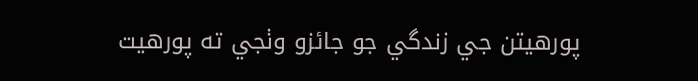پورهيتن جي زندگي جو جائزو وٺجي ته پورهيت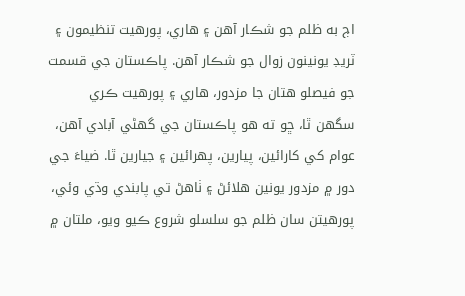اڄ به ظلم جو شڪار آهن ۽ هاري، پورهيت تنظيمون ۽ ٽريڊ يونينون زوال جو شڪار آهن. پاڪستان جي قسمت جو فيصلو هتان جا مزدور، هاري ۽ پورهيت ڪري سگهن ٿا، ڇو ته هو پاڪستان جي گهڻي آبادي آهن، عوام کي کارائين، پيارين، پهرائين ۽ جيارين ٿا. ضياءَ جي دور ۾ مزدور يونين هلائڻ ۽ ٺاهڻ تي پابندي وڌي وئي، پورهيتن سان ظلم جو سلسلو شروع ڪيو ويو، ملتان ۾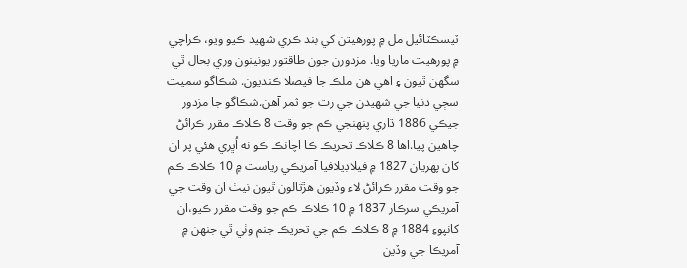ٽيسڪٽائيل مل ۾ پورهيتن کي بند ڪري شهيد ڪيو ويو، ڪراچي ۾ پورهيت ماريا ويا. مزدورن جون طاقتور يونينون وري بحال ٿي سگهن ٿيون ۽ اهي هن ملڪ جا فيصلا ڪنديون. شڪاگو سميت سڄي دنيا جي شهيدن جي رت جو ثمر آهن.شڪاگو جا مزدور جيڪي 1886 ڌاري پنهنجي ڪم جو وقت 8 ڪلاڪ مقرر ڪرائڻ چاهين پيا.اها 8 ڪلاڪ تحريڪ ڪا اچانڪ ڪو نه اُڀري هئي پر ان کان پهريان 1827 ۾ فيلاڊيلافيا آمريڪي رياست ۾ 10 ڪلاڪ ڪم جو وقت مقرر ڪرائڻ لاء وڏيون هڙتالون ٿيون نيٺ ان وقت جي آمريڪي سرڪار 1837 ۾ 10 ڪلاڪ ڪم جو وقت مقرر ڪيو،ان کانپوءِ 1884 ۾ 8 ڪلاڪ ڪم جي تحريڪ جنم وٺي ٿي جنهن ۾ آمريڪا جي وڏين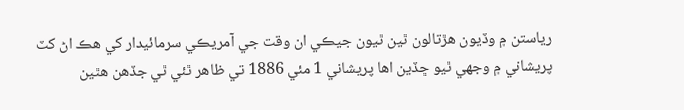رياستن ۾ وڏيون هڙتالون ٿين ٿيون جيڪي ان وقت جي آمريڪي سرمائيدار کي هڪ اڻ کٽ پريشاني ۾ وجهي ٿيو ڇڏين اها پريشاني 1 مئي 1886 تي ظاهر ٿئي ٿي جڏهن هٿين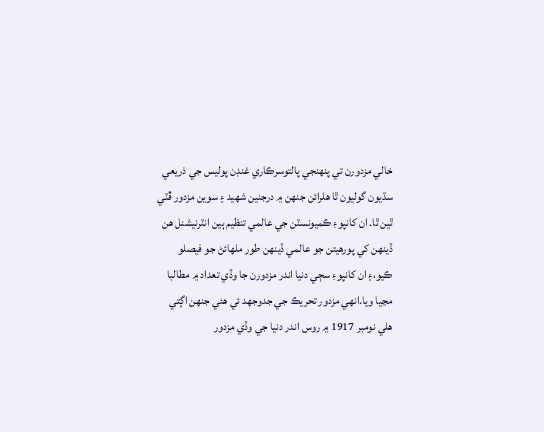خالي مزدورن تي پنهنجي پالتوسرڪاري غنڊن پوليس جي ذريعي سڌيون گوليون ٿا هلرائن جنهن ۾ درجنين شهيد ۽ سوين مزدور ڦٽي ٿين ٿا. ان کانپوءِ ڪميونسٽن جي عالمي تنظيم ٻين انٽرنيشنل هن ڏينهن کي پورهيتن جو عالمي ڏينهن طور ملهائڻ جو فيصلو ڪيو،۽ ان کانپوءِ سڄي دنيا اندر مزدورن جا وڏي تعداد ۾ مطالبا مڃيا ويا.انهي مزدور تحريڪ جي جدوجهد ئي هئي جنهن اڳتي هلي نومبر 1917 ۾ روس اندر دنيا جي وڏي مزدور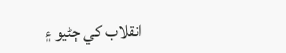انقلاب کي ڄڻيو ۽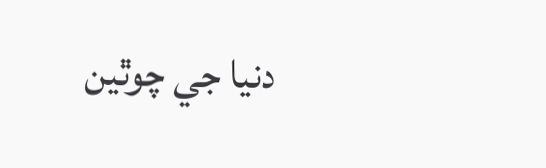دنيا جي چوٿين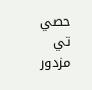حصي تي مزدور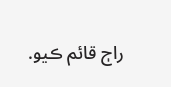راڄ قائم ڪيو.